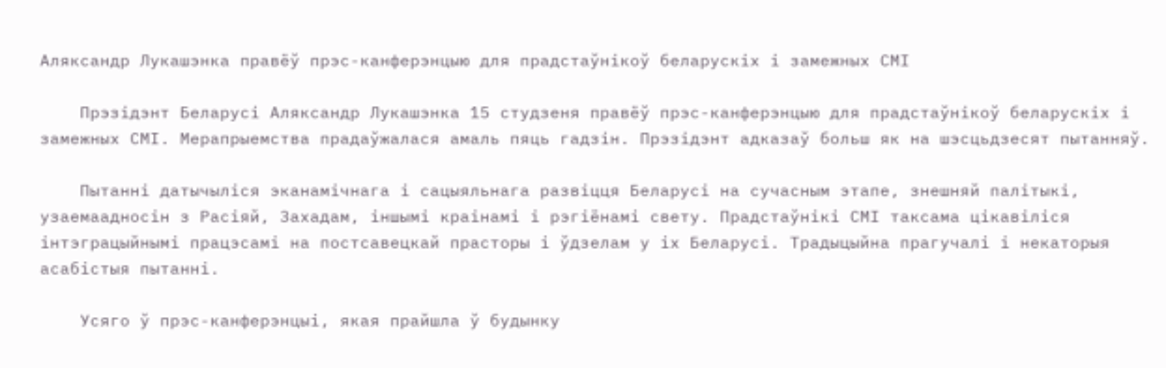Аляксандр Лукашэнка правёў прэс-канферэнцыю для прадстаўнікоў беларускіх і замежных СМІ

    Прэзідэнт Беларусі Аляксандр Лукашэнка 15 студзеня правёў прэс-канферэнцыю для прадстаўнікоў беларускіх і замежных СМІ. Мерапрыемства прадаўжалася амаль пяць гадзін. Прэзідэнт адказаў больш як на шэсцьдзесят пытанняў.

    Пытанні датычыліся эканамічнага і сацыяльнага развіцця Беларусі на сучасным этапе, знешняй палітыкі, узаемаадносін з Расіяй, Захадам, іншымі краінамі і рэгіёнамі свету. Прадстаўнікі СМІ таксама цікавіліся інтэграцыйнымі працэсамі на постсавецкай прасторы і ўдзелам у іх Беларусі. Традыцыйна прагучалі і некаторыя асабістыя пытанні.

    Усяго ў прэс-канферэнцыі, якая прайшла ў будынку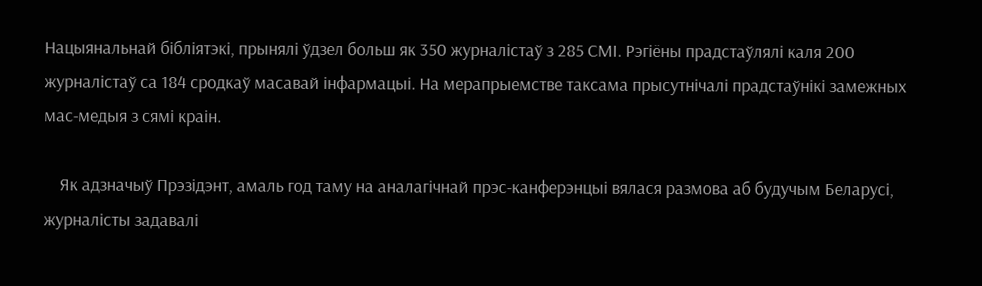Нацыянальнай бібліятэкі, прынялі ўдзел больш як 350 журналістаў з 285 СМІ. Рэгіёны прадстаўлялі каля 200 журналістаў са 184 сродкаў масавай інфармацыі. На мерапрыемстве таксама прысутнічалі прадстаўнікі замежных мас-медыя з сямі краін.

    Як адзначыў Прэзідэнт, амаль год таму на аналагічнай прэс-канферэнцыі вялася размова аб будучым Беларусі, журналісты задавалі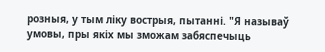розныя, у тым ліку вострыя, пытанні. "Я называў умовы, пры якіх мы зможам забяспечыць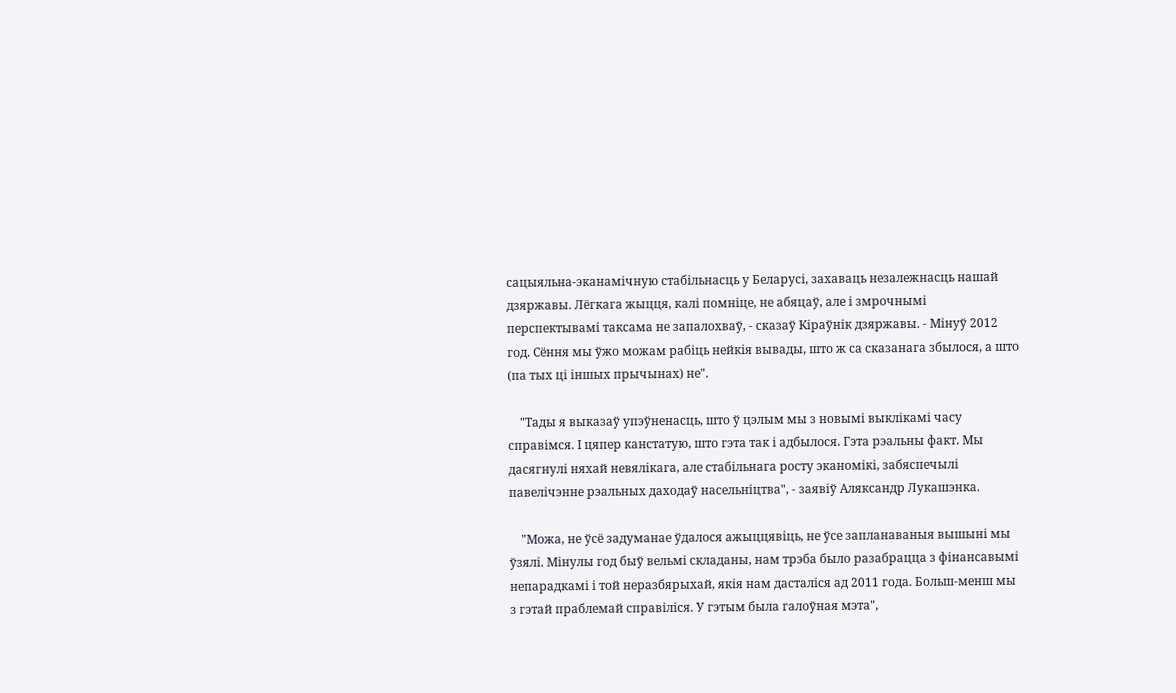сацыяльна-эканамічную стабільнасць у Беларусі, захаваць незалежнасць нашай дзяржавы. Лёгкага жыцця, калі помніце, не абяцаў, але і змрочнымі перспектывамі таксама не запалохваў, - сказаў Кіраўнік дзяржавы. - Мінуў 2012 год. Сёння мы ўжо можам рабіць нейкія вывады, што ж са сказанага збылося, а што (па тых ці іншых прычынах) не".

    "Тады я выказаў упэўненасць, што ў цэлым мы з новымі выклікамі часу справімся. І цяпер канстатую, што гэта так і адбылося. Гэта рэальны факт. Мы дасягнулі няхай невялікага, але стабільнага росту эканомікі, забяспечылі павелічэнне рэальных даходаў насельніцтва", - заявіў Аляксандр Лукашэнка.

    "Можа, не ўсё задуманае ўдалося ажыццявіць, не ўсе запланаваныя вышыні мы ўзялі. Мінулы год быў вельмі складаны, нам трэба было разабрацца з фінансавымі непарадкамі і той неразбярыхай, якія нам дасталіся ад 2011 года. Больш-менш мы з гэтай праблемай справіліся. У гэтым была галоўная мэта",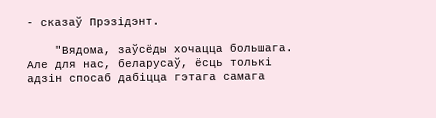- сказаў Прэзідэнт.

    "Вядома, заўсёды хочацца большага. Але для нас, беларусаў, ёсць толькі адзін спосаб дабіцца гэтага самага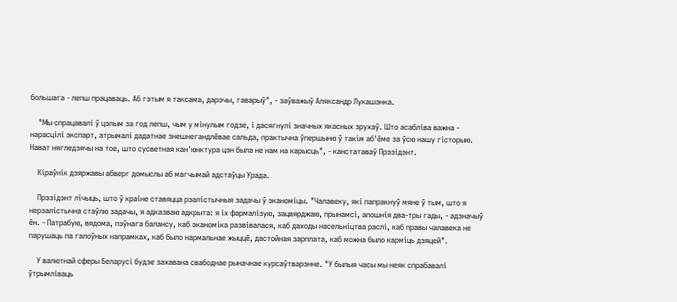большага - лепш працаваць. Аб гэтым я таксама, дарэчы, гаварыў", - заўважыў Аляксандр Лукашэнка.

    "Мы спрацавалі ў цэлым за год лепш, чым у мінулым годзе, і дасягнулі значных якасных зрухаў. Што асабліва важна - нарасцілі экспарт, атрымалі дадатнае знешнегандлёвае сальда, практычна ўпершыню ў такім аб'ёме за ўсю нашу гісторыю. Нават нягледзячы на тое, што сусветная кан'юнктура цэн была не нам на карысць", - канстатаваў Прэзідэнт.

    Кіраўнік дзяржавы абверг домыслы аб магчымай адстаўцы Урада.

    Прэзідэнт лічыць, што ў краіне ставяцца рэалістычныя задачы ў эканоміцы. "Чалавеку, які папракнуў мяне ў тым, што я нерэалістычна стаўлю задачы, я адказваю адкрыта: я іх фармалізую, зацвярджаю, прынамсі, апошнія два-тры гады, - адзначыў ён. - Патрабую, вядома, пэўнага балансу, каб эканоміка развівалася, каб даходы насельніцтва раслі, каб правы чалавека не парушаць па галоўных напрамках, каб было нармальнае жыццё, дастойная зарплата, каб можна было карміць дзяцей".

    У валютнай сферы Беларусі будзе захавана свабоднае рыначнае курсаўтварэнне. "У былыя часы мы неяк спрабавалі ўтрымліваць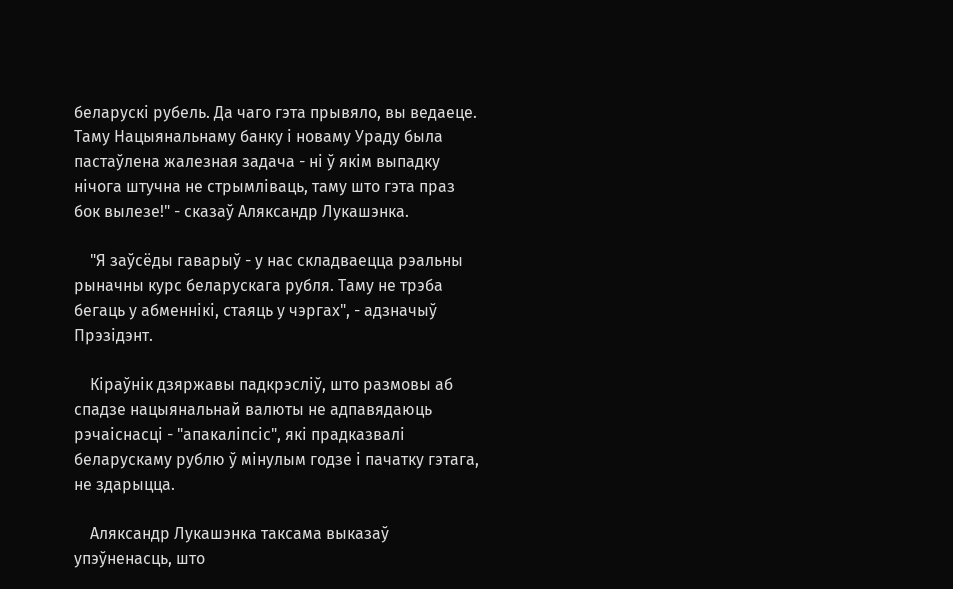беларускі рубель. Да чаго гэта прывяло, вы ведаеце. Таму Нацыянальнаму банку і новаму Ураду была пастаўлена жалезная задача - ні ў якім выпадку нічога штучна не стрымліваць, таму што гэта праз бок вылезе!" - сказаў Аляксандр Лукашэнка.

    "Я заўсёды гаварыў - у нас складваецца рэальны рыначны курс беларускага рубля. Таму не трэба бегаць у абменнікі, стаяць у чэргах", - адзначыў Прэзідэнт.

    Кіраўнік дзяржавы падкрэсліў, што размовы аб спадзе нацыянальнай валюты не адпавядаюць рэчаіснасці - "апакаліпсіс", які прадказвалі беларускаму рублю ў мінулым годзе і пачатку гэтага, не здарыцца.

    Аляксандр Лукашэнка таксама выказаў упэўненасць, што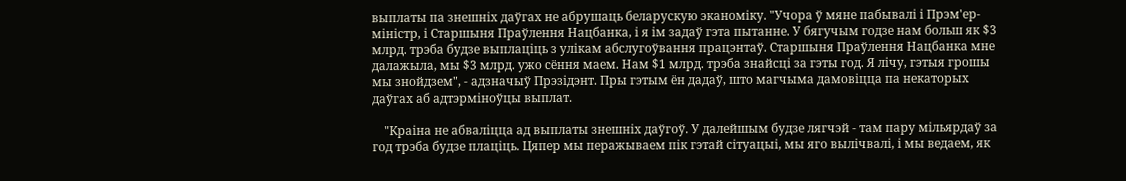выплаты па знешніх даўгах не абрушаць беларускую эканоміку. "Учора ў мяне пабывалі і Прэм'ер-міністр, і Старшыня Праўлення Нацбанка, і я ім задаў гэта пытанне. У бягучым годзе нам больш як $3 млрд. трэба будзе выплаціць з улікам абслугоўвання працэнтаў. Старшыня Праўлення Нацбанка мне далажыла, мы $3 млрд. ужо сёння маем. Нам $1 млрд. трэба знайсці за гэты год. Я лічу, гэтыя грошы мы знойдзем", - адзначыў Прэзідэнт. Пры гэтым ён дадаў, што магчыма дамовіцца па некаторых даўгах аб адтэрміноўцы выплат.

    "Краіна не абваліцца ад выплаты знешніх даўгоў. У далейшым будзе лягчэй - там пару мільярдаў за год трэба будзе плаціць. Цяпер мы перажываем пік гэтай сітуацыі, мы яго вылічвалі, і мы ведаем, як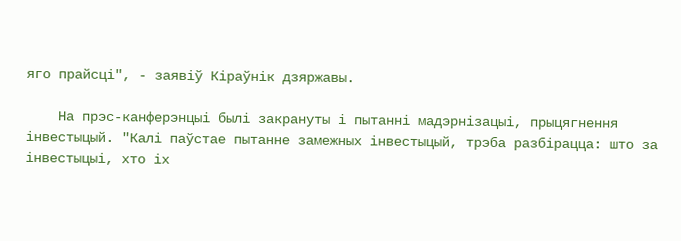яго прайсці", - заявіў Кіраўнік дзяржавы.

    На прэс-канферэнцыі былі закрануты і пытанні мадэрнізацыі, прыцягнення інвестыцый. "Калі паўстае пытанне замежных інвестыцый, трэба разбірацца: што за інвестыцыі, хто іх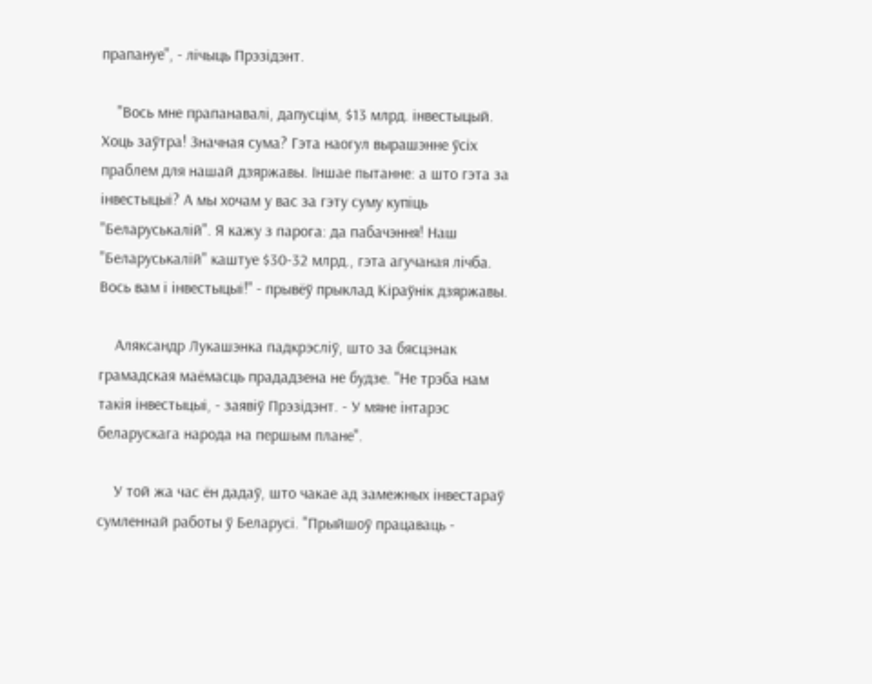прапануе", - лічыць Прэзідэнт.

    "Вось мне прапанавалі, дапусцім, $13 млрд. інвестыцый. Хоць заўтра! Значная сума? Гэта наогул вырашэнне ўсіх праблем для нашай дзяржавы. Іншае пытанне: а што гэта за інвестыцыі? А мы хочам у вас за гэту суму купіць "Беларуськалій". Я кажу з парога: да пабачэння! Наш "Беларуськалій" каштуе $30-32 млрд., гэта агучаная лічба. Вось вам і інвестыцыі!" - прывёў прыклад Кіраўнік дзяржавы.

    Аляксандр Лукашэнка падкрэсліў, што за бясцэнак грамадская маёмасць прададзена не будзе. "Не трэба нам такія інвестыцыі, - заявіў Прэзідэнт. - У мяне інтарэс беларускага народа на першым плане".

    У той жа час ён дадаў, што чакае ад замежных інвестараў сумленнай работы ў Беларусі. "Прыйшоў працаваць -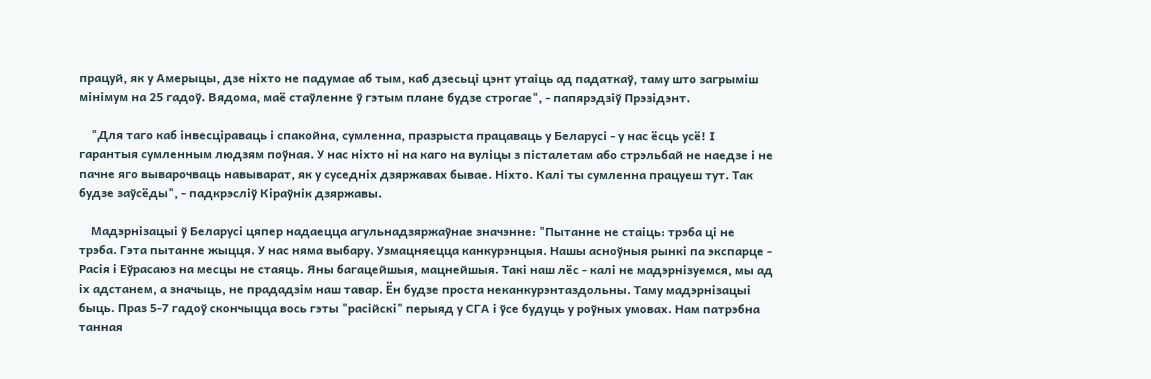працуй, як у Амерыцы, дзе ніхто не падумае аб тым, каб дзесьці цэнт утаіць ад падаткаў, таму што загрыміш мінімум на 25 гадоў. Вядома, маё стаўленне ў гэтым плане будзе строгае", - папярэдзіў Прэзідэнт.

    "Для таго каб інвесціраваць і спакойна, сумленна, празрыста працаваць у Беларусі - у нас ёсць усё! І гарантыя сумленным людзям поўная. У нас ніхто ні на каго на вуліцы з пісталетам або стрэльбай не наедзе і не пачне яго выварочваць навыварат, як у суседніх дзяржавах бывае. Ніхто. Калі ты сумленна працуеш тут. Так будзе заўсёды", - падкрэсліў Кіраўнік дзяржавы.

    Мадэрнізацыі ў Беларусі цяпер надаецца агульнадзяржаўнае значэнне: "Пытанне не стаіць: трэба ці не трэба. Гэта пытанне жыцця. У нас няма выбару. Узмацняецца канкурэнцыя. Нашы асноўныя рынкі па экспарце - Расія і Еўрасаюз на месцы не стаяць. Яны багацейшыя, мацнейшыя. Такі наш лёс - калі не мадэрнізуемся, мы ад іх адстанем, а значыць, не прададзім наш тавар. Ён будзе проста неканкурэнтаздольны. Таму мадэрнізацыі быць. Праз 5-7 гадоў скончыцца вось гэты "расійскі" перыяд у СГА і ўсе будуць у роўных умовах. Нам патрэбна танная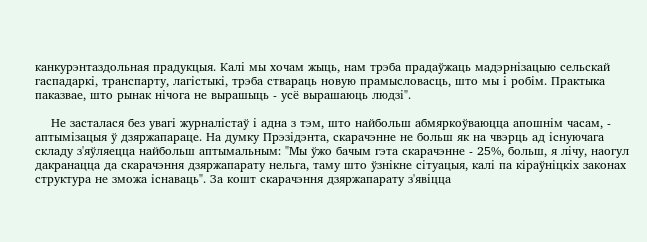канкурэнтаздольная прадукцыя. Калі мы хочам жыць, нам трэба прадаўжаць мадэрнізацыю сельскай гаспадаркі, транспарту, лагістыкі, трэба ствараць новую прамысловасць, што мы і робім. Практыка паказвае, што рынак нічога не вырашыць - усё вырашаюць людзі".

    Не засталася без увагі журналістаў і адна з тэм, што найбольш абмяркоўваюцца апошнім часам, - аптымізацыя ў дзяржапараце. На думку Прэзідэнта, скарачэнне не больш як на чвэрць ад існуючага складу з'яўляецца найбольш аптымальным: "Мы ўжо бачым гэта скарачэнне - 25%, больш, я лічу, наогул дакранацца да скарачэння дзяржапарату нельга, таму што ўзнікне сітуацыя, калі па кіраўніцкіх законах структура не зможа існаваць". За кошт скарачэння дзяржапарату з'явіцца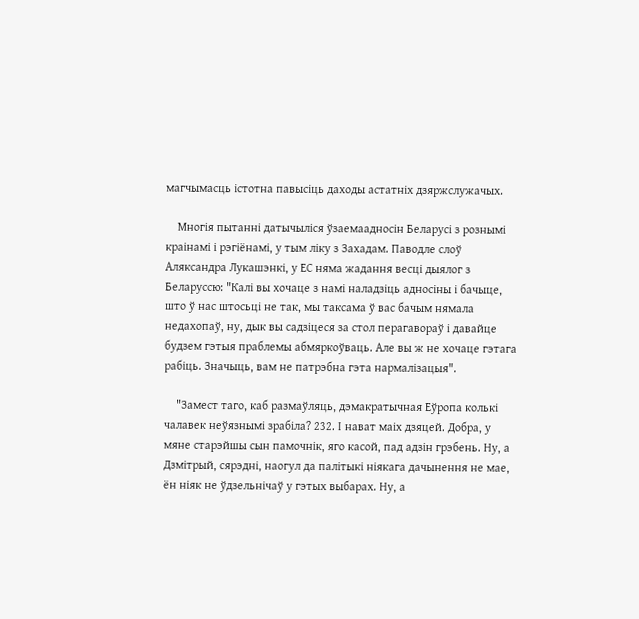магчымасць істотна павысіць даходы астатніх дзяржслужачых.

    Многія пытанні датычыліся ўзаемаадносін Беларусі з рознымі краінамі і рэгіёнамі, у тым ліку з Захадам. Паводле слоў Аляксандра Лукашэнкі, у ЕС няма жадання весці дыялог з Беларуссю: "Калі вы хочаце з намі наладзіць адносіны і бачыце, што ў нас штосьці не так, мы таксама ў вас бачым нямала недахопаў, ну, дык вы садзіцеся за стол перагавораў і давайце будзем гэтыя праблемы абмяркоўваць. Але вы ж не хочаце гэтага рабіць. Значыць, вам не патрэбна гэта нармалізацыя".

    "Замест таго, каб размаўляць, дэмакратычная Еўропа колькі чалавек неўязнымі зрабіла? 232. І нават маіх дзяцей. Добра, у мяне старэйшы сын памочнік, яго касой, пад адзін грэбень. Ну, а Дзмітрый, сярэдні, наогул да палітыкі ніякага дачынення не мае, ён ніяк не ўдзельнічаў у гэтых выбарах. Ну, а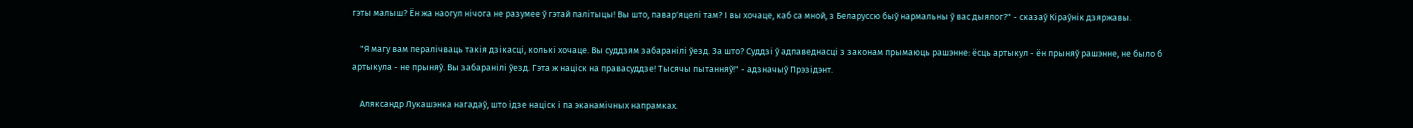гэты малыш? Ён жа наогул нічога не разумее ў гэтай палітыцы! Вы што, павар'яцелі там? І вы хочаце, каб са мной, з Беларуссю быў нармальны ў вас дыялог?" - сказаў Кіраўнік дзяржавы.

    "Я магу вам пералічваць такія дзікасці, колькі хочаце. Вы суддзям забаранілі ўезд. За што? Суддзі ў адпаведнасці з законам прымаюць рашэнне: ёсць артыкул - ён прыняў рашэнне, не было б артыкула - не прыняў. Вы забаранілі ўезд. Гэта ж націск на правасуддзе! Тысячы пытанняў!" - адзначыў Прэзідэнт.

    Аляксандр Лукашэнка нагадаў, што ідзе націск і па эканамічных напрамках.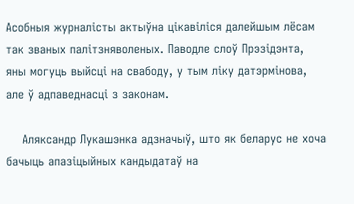Асобныя журналісты актыўна цікавіліся далейшым лёсам так званых палітзняволеных. Паводле слоў Прэзідэнта, яны могуць выйсці на свабоду, у тым ліку датэрмінова, але ў адпаведнасці з законам.

    Аляксандр Лукашэнка адзначыў, што як беларус не хоча бачыць апазіцыйных кандыдатаў на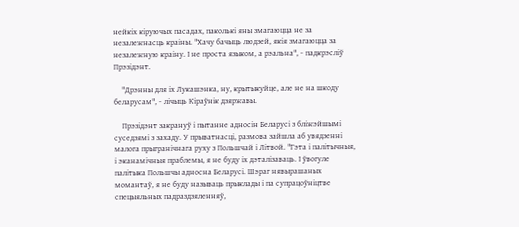нейкіх кіруючых пасадах, паколькі яны змагаюцца не за незалежнасць краіны. "Хачу бачыць людзей, якія змагаюцца за незалежную краіну. І не проста языком, а рэальна", - падкрэсліў Прэзідэнт.

    "Дрэнны для іх Лукашэнка, ну, крытыкуйце, але не на шкоду беларусам", - лічыць Кіраўнік дзяржавы.

    Прэзідэнт закрануў і пытанне адносін Беларусі з бліжэйшымі суседзямі з захаду. У прыватнасці, размова зайшла аб увядзенні малога прыгранічнага руху з Польшчай і Літвой. "Гэта і палітычныя, і эканамічныя праблемы, я не буду іх дэталізаваць. І ўвогуле палітыка Польшчы адносна Беларусі. Шэраг нявырашаных момантаў, я не буду называць прыклады і па супрацоўніцтве спецыяльных падраздзяленняў,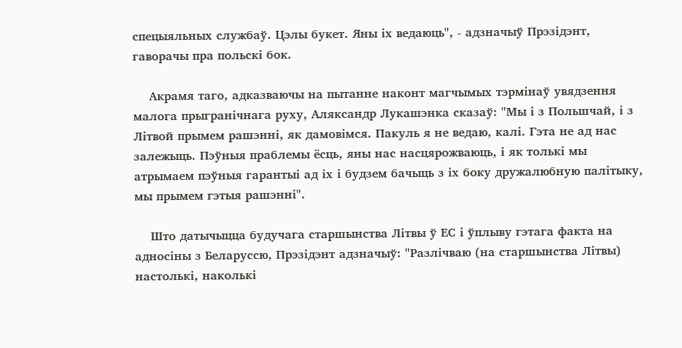спецыяльных службаў. Цэлы букет. Яны іх ведаюць", - адзначыў Прэзідэнт, гаворачы пра польскі бок.

    Акрамя таго, адказваючы на пытанне наконт магчымых тэрмінаў увядзення малога прыгранічнага руху, Аляксандр Лукашэнка сказаў: "Мы і з Польшчай, і з Літвой прымем рашэнні, як дамовімся. Пакуль я не ведаю, калі. Гэта не ад нас залежыць. Пэўныя праблемы ёсць, яны нас насцярожваюць, і як толькі мы атрымаем пэўныя гарантыі ад іх і будзем бачыць з іх боку дружалюбную палітыку, мы прымем гэтыя рашэнні".

    Што датычыцца будучага старшынства Літвы ў ЕС і ўплыву гэтага факта на адносіны з Беларуссю, Прэзідэнт адзначыў: "Разлічваю (на старшынства Літвы) настолькі, наколькі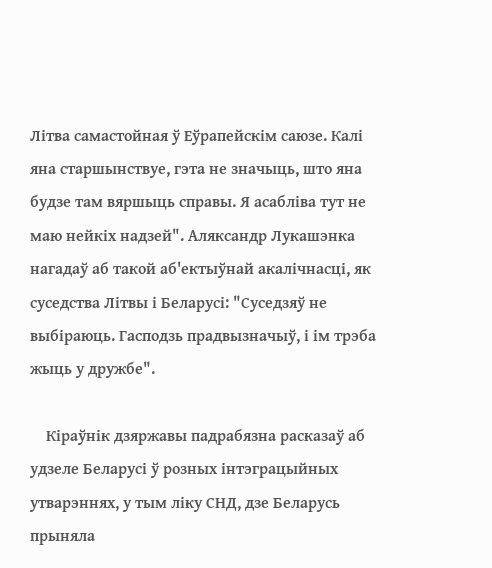Літва самастойная ў Еўрапейскім саюзе. Калі яна старшынствуе, гэта не значыць, што яна будзе там вяршыць справы. Я асабліва тут не маю нейкіх надзей". Аляксандр Лукашэнка нагадаў аб такой аб'ектыўнай акалічнасці, як суседства Літвы і Беларусі: "Суседзяў не выбіраюць. Гасподзь прадвызначыў, і ім трэба жыць у дружбе".

    Кіраўнік дзяржавы падрабязна расказаў аб удзеле Беларусі ў розных інтэграцыйных утварэннях, у тым ліку СНД, дзе Беларусь прыняла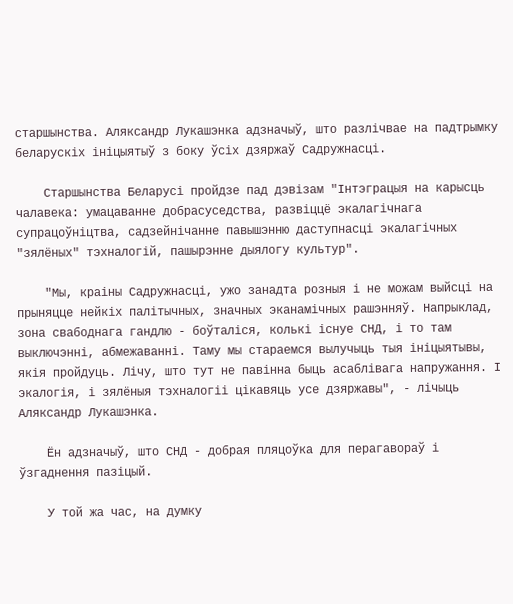старшынства. Аляксандр Лукашэнка адзначыў, што разлічвае на падтрымку беларускіх ініцыятыў з боку ўсіх дзяржаў Садружнасці.

    Старшынства Беларусі пройдзе пад дэвізам "Інтэграцыя на карысць чалавека: умацаванне добрасуседства, развіццё экалагічнага супрацоўніцтва, садзейнічанне павышэнню даступнасці экалагічных "зялёных" тэхналогій, пашырэнне дыялогу культур".

    "Мы, краіны Садружнасці, ужо занадта розныя і не можам выйсці на прыняцце нейкіх палітычных, значных эканамічных рашэнняў. Напрыклад, зона свабоднага гандлю - боўталіся, колькі існуе СНД, і то там выключэнні, абмежаванні. Таму мы стараемся вылучыць тыя ініцыятывы, якія пройдуць. Лічу, што тут не павінна быць асаблівага напружання. І экалогія, і зялёныя тэхналогіі цікавяць усе дзяржавы", - лічыць Аляксандр Лукашэнка.

    Ён адзначыў, што СНД - добрая пляцоўка для перагавораў і ўзгаднення пазіцый.

    У той жа час, на думку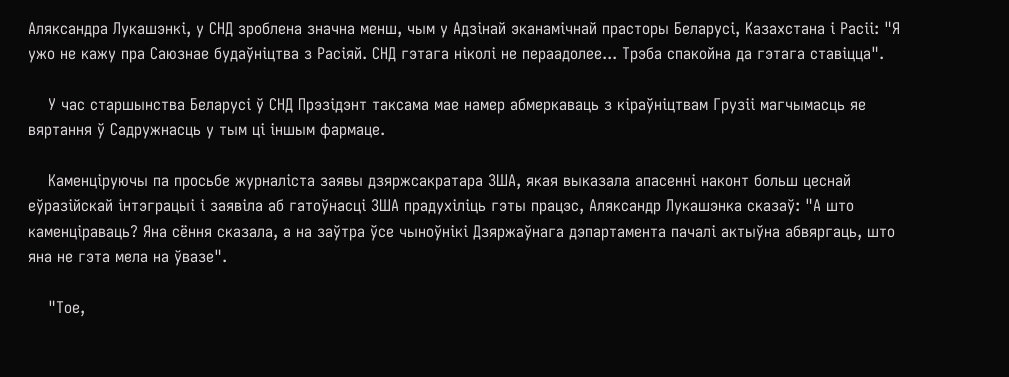Аляксандра Лукашэнкі, у СНД зроблена значна менш, чым у Адзінай эканамічнай прасторы Беларусі, Казахстана і Расіі: "Я ужо не кажу пра Саюзнае будаўніцтва з Расіяй. СНД гэтага ніколі не пераадолее... Трэба спакойна да гэтага ставіцца".

    У час старшынства Беларусі ў СНД Прэзідэнт таксама мае намер абмеркаваць з кіраўніцтвам Грузіі магчымасць яе вяртання ў Садружнасць у тым ці іншым фармаце.

    Каменціруючы па просьбе журналіста заявы дзяржсакратара ЗША, якая выказала апасенні наконт больш цеснай еўразійскай інтэграцыі і заявіла аб гатоўнасці ЗША прадухіліць гэты працэс, Аляксандр Лукашэнка сказаў: "А што каменціраваць? Яна сёння сказала, а на заўтра ўсе чыноўнікі Дзяржаўнага дэпартамента пачалі актыўна абвяргаць, што яна не гэта мела на ўвазе".

    "Тое,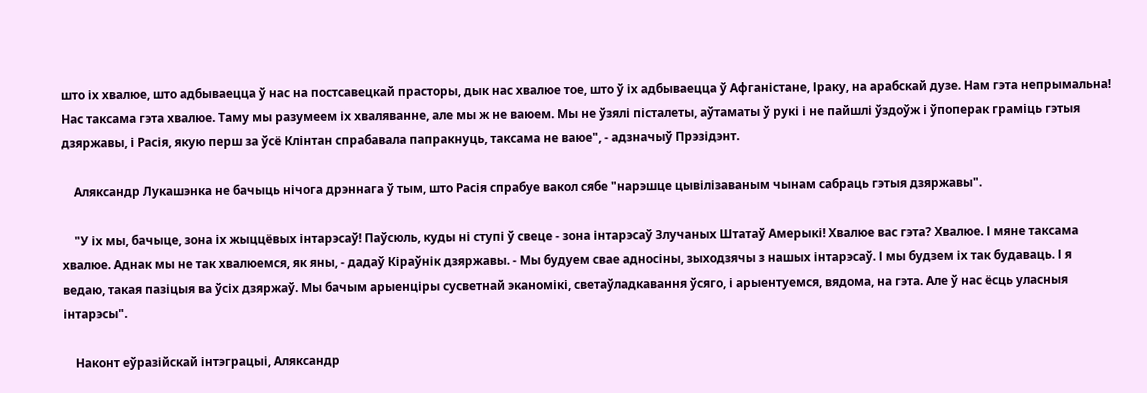што іх хвалюе, што адбываецца ў нас на постсавецкай прасторы, дык нас хвалюе тое, што ў іх адбываецца ў Афганістане, Іраку, на арабскай дузе. Нам гэта непрымальна! Нас таксама гэта хвалюе. Таму мы разумеем іх хваляванне, але мы ж не ваюем. Мы не ўзялі пісталеты, аўтаматы ў рукі і не пайшлі ўздоўж і ўпоперак граміць гэтыя дзяржавы, і Расія, якую перш за ўсё Клінтан спрабавала папракнуць, таксама не ваюе", - адзначыў Прэзідэнт.

    Аляксандр Лукашэнка не бачыць нічога дрэннага ў тым, што Расія спрабуе вакол сябе "нарэшце цывілізаваным чынам сабраць гэтыя дзяржавы".

    "У іх мы, бачыце, зона іх жыццёвых інтарэсаў! Паўсюль, куды ні ступі ў свеце - зона інтарэсаў Злучаных Штатаў Амерыкі! Хвалюе вас гэта? Хвалюе. І мяне таксама хвалюе. Аднак мы не так хвалюемся, як яны, - дадаў Кіраўнік дзяржавы. - Мы будуем свае адносіны, зыходзячы з нашых інтарэсаў. І мы будзем іх так будаваць. І я ведаю, такая пазіцыя ва ўсіх дзяржаў. Мы бачым арыенціры сусветнай эканомікі, светаўладкавання ўсяго, і арыентуемся, вядома, на гэта. Але ў нас ёсць уласныя інтарэсы".

    Наконт еўразійскай інтэграцыі, Аляксандр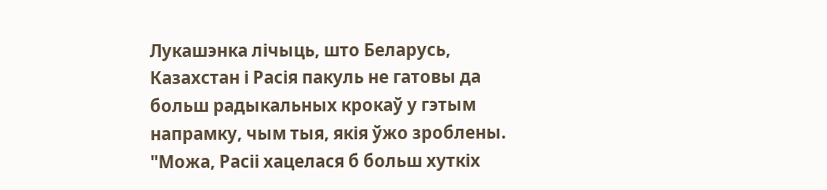Лукашэнка лічыць, што Беларусь, Казахстан і Расія пакуль не гатовы да больш радыкальных крокаў у гэтым напрамку, чым тыя, якія ўжо зроблены. "Можа, Расіі хацелася б больш хуткіх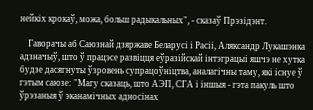нейкіх крокаў, можа, больш радыкальных", - сказаў Прэзідэнт.

    Гаворачы аб Саюзнай дзяржаве Беларусі і Расіі, Аляксандр Лукашэнка адзначыў, што ў працэсе развіцця еўразійскай інтэграцыі яшчэ не хутка будзе дасягнуты ўзровень супрацоўніцтва, аналагічны таму, які існуе ў гэтым саюзе: "Магу сказаць, што АЭП, СГА і іншыя - гэта пакуль што ўрэзаныя ў эканамічных адносінах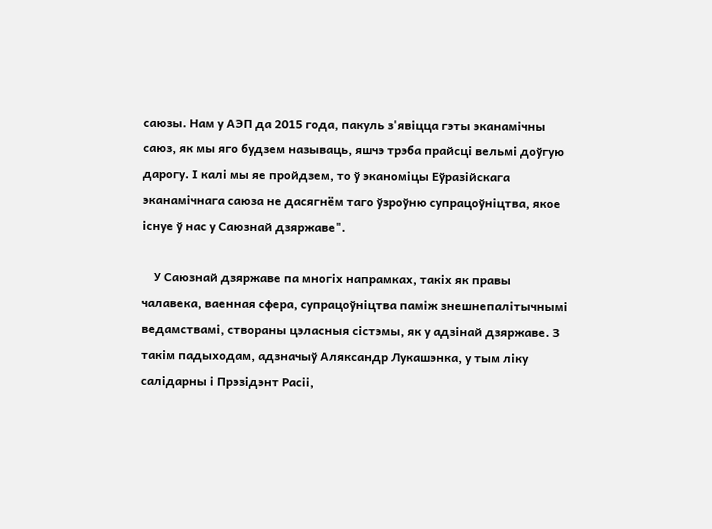саюзы. Нам у АЭП да 2015 года, пакуль з'явіцца гэты эканамічны саюз, як мы яго будзем называць, яшчэ трэба прайсці вельмі доўгую дарогу. І калі мы яе пройдзем, то ў эканоміцы Еўразійскага эканамічнага саюза не дасягнём таго ўзроўню супрацоўніцтва, якое існуе ў нас у Саюзнай дзяржаве".

    У Саюзнай дзяржаве па многіх напрамках, такіх як правы чалавека, ваенная сфера, супрацоўніцтва паміж знешнепалітычнымі ведамствамі, створаны цэласныя сістэмы, як у адзінай дзяржаве. З такім падыходам, адзначыў Аляксандр Лукашэнка, у тым ліку салідарны і Прэзідэнт Расіі,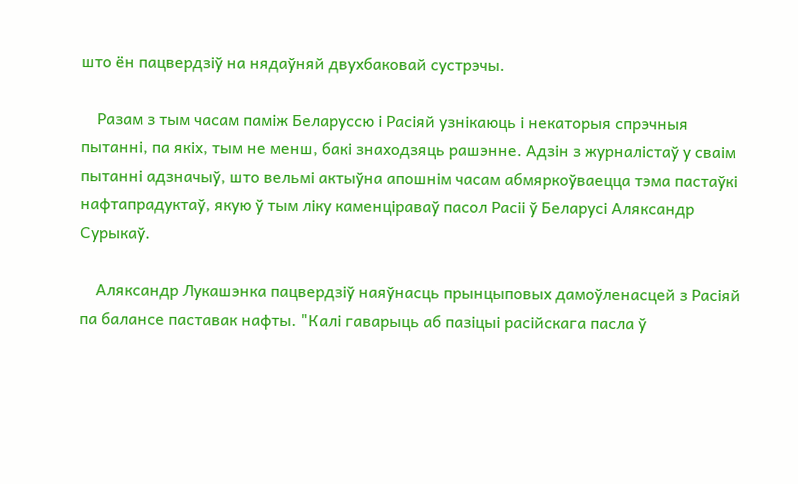што ён пацвердзіў на нядаўняй двухбаковай сустрэчы.

    Разам з тым часам паміж Беларуссю і Расіяй узнікаюць і некаторыя спрэчныя пытанні, па якіх, тым не менш, бакі знаходзяць рашэнне. Адзін з журналістаў у сваім пытанні адзначыў, што вельмі актыўна апошнім часам абмяркоўваецца тэма пастаўкі нафтапрадуктаў, якую ў тым ліку каменціраваў пасол Расіі ў Беларусі Аляксандр Сурыкаў.

    Аляксандр Лукашэнка пацвердзіў наяўнасць прынцыповых дамоўленасцей з Расіяй па балансе паставак нафты. "Калі гаварыць аб пазіцыі расійскага пасла ў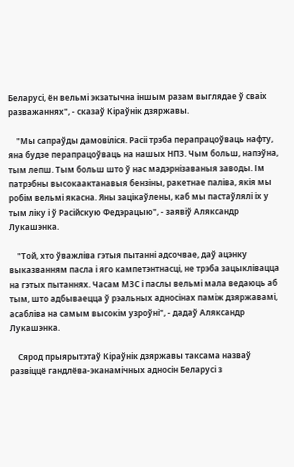Беларусі, ён вельмі экзатычна іншым разам выглядае ў сваіх разважаннях", - сказаў Кіраўнік дзяржавы.

    "Мы сапраўды дамовіліся. Расіі трэба перапрацоўваць нафту, яна будзе перапрацоўваць на нашых НПЗ. Чым больш, напэўна, тым лепш. Тым больш што ў нас мадэрнізаваныя заводы. Ім патрэбны высокаактанавыя бензіны, ракетнае паліва, якія мы робім вельмі якасна. Яны зацікаўлены, каб мы пастаўлялі іх у тым ліку і ў Расійскую Федэрацыю", - заявіў Аляксандр Лукашэнка.

    "Той, хто ўважліва гэтыя пытанні адсочвае, даў ацэнку выказванням пасла і яго кампетэнтнасці, не трэба зацыклівацца на гэтых пытаннях. Часам МЗС і паслы вельмі мала ведаюць аб тым, што адбываецца ў рэальных адносінах паміж дзяржавамі, асабліва на самым высокім узроўні", - дадаў Аляксандр Лукашэнка.

    Сярод прыярытэтаў Кіраўнік дзяржавы таксама назваў развіццё гандлёва-эканамічных адносін Беларусі з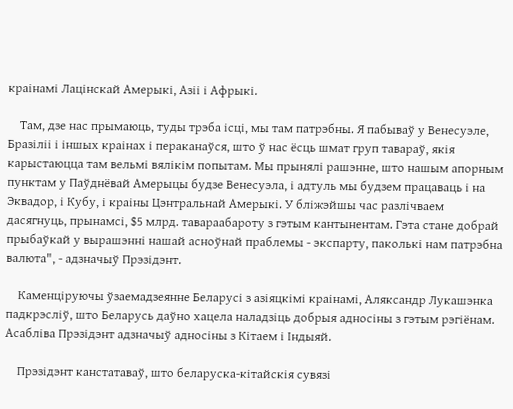краінамі Лацінскай Амерыкі, Азіі і Афрыкі.

    Там, дзе нас прымаюць, туды трэба ісці, мы там патрэбны. Я пабываў у Венесуэле, Бразіліі і іншых краінах і пераканаўся, што ў нас ёсць шмат груп тавараў, якія карыстаюцца там вельмі вялікім попытам. Мы прынялі рашэнне, што нашым апорным пунктам у Паўднёвай Амерыцы будзе Венесуэла, і адтуль мы будзем працаваць і на Эквадор, і Кубу, і краіны Цэнтральнай Амерыкі. У бліжэйшы час разлічваем дасягнуць, прынамсі, $5 млрд. тавараабароту з гэтым кантынентам. Гэта стане добрай прыбаўкай у вырашэнні нашай асноўнай праблемы - экспарту, паколькі нам патрэбна валюта", - адзначыў Прэзідэнт.

    Каменціруючы ўзаемадзеянне Беларусі з азіяцкімі краінамі, Аляксандр Лукашэнка падкрэсліў, што Беларусь даўно хацела наладзіць добрыя адносіны з гэтым рэгіёнам. Асабліва Прэзідэнт адзначыў адносіны з Кітаем і Індыяй.

    Прэзідэнт канстатаваў, што беларуска-кітайскія сувязі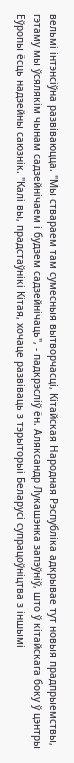вельмі інтэнсіўна развіваюцца. "Мы ствараем там сумесныя вытворчасці, Кітайская Народная Рэспубліка адкрывае тут новыя прадпрыемствы, гэтаму мы ўсялякім чынам садзейнічаем і будзем садзейнічаць", - падкрэсліў ён. Аляксандр Лукашэнка запэўніў, што ў кітайскага боку ў цэнтры Еўропы ёсць надзейны саюзнік. "Калі вы, прадстаўнікі Кітая, хочаце развіваць з тэрыторыі Беларусі супрацоўніцтва з іншымі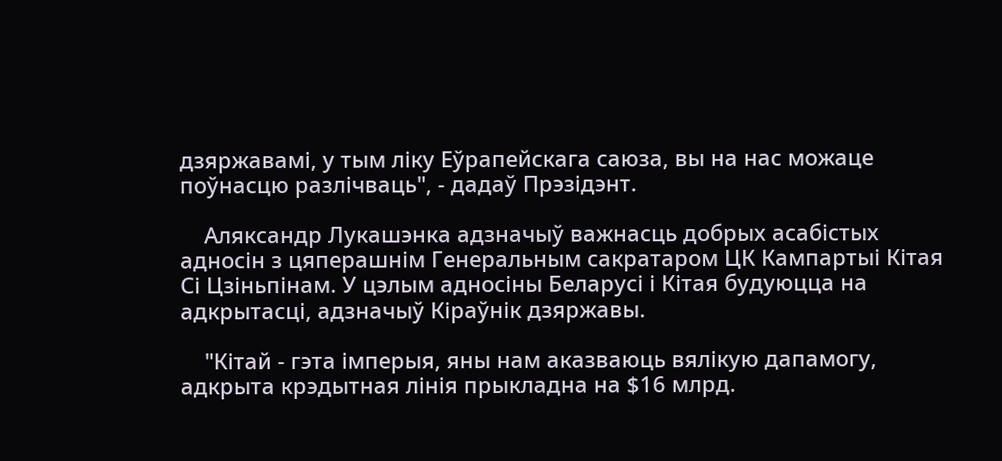дзяржавамі, у тым ліку Еўрапейскага саюза, вы на нас можаце поўнасцю разлічваць", - дадаў Прэзідэнт.

    Аляксандр Лукашэнка адзначыў важнасць добрых асабістых адносін з цяперашнім Генеральным сакратаром ЦК Кампартыі Кітая Сі Цзіньпінам. У цэлым адносіны Беларусі і Кітая будуюцца на адкрытасці, адзначыў Кіраўнік дзяржавы.

    "Кітай - гэта імперыя, яны нам аказваюць вялікую дапамогу, адкрыта крэдытная лінія прыкладна на $16 млрд.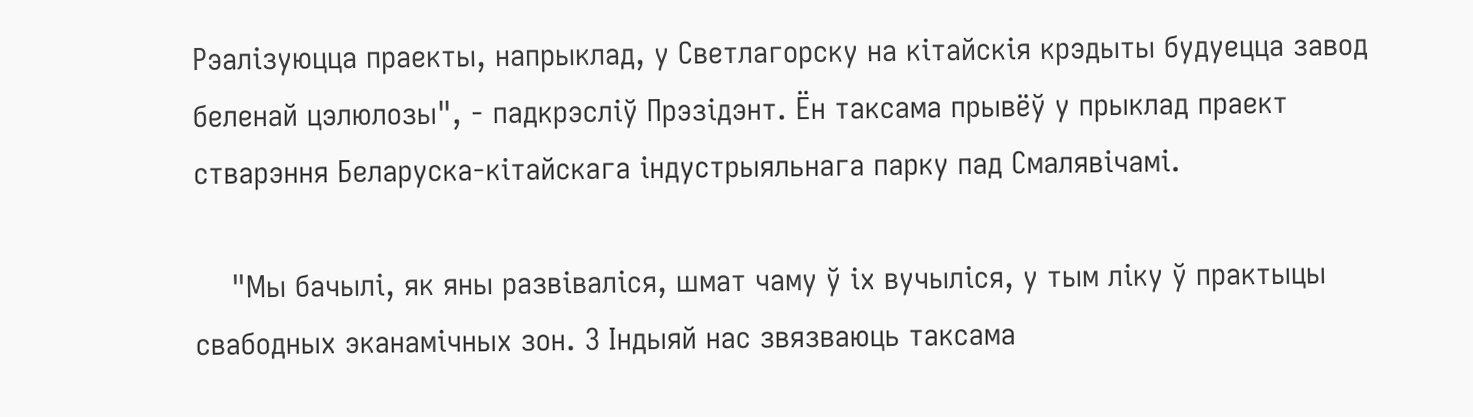Рэалізуюцца праекты, напрыклад, у Светлагорску на кітайскія крэдыты будуецца завод беленай цэлюлозы", - падкрэсліў Прэзідэнт. Ён таксама прывёў у прыклад праект стварэння Беларуска-кітайскага індустрыяльнага парку пад Смалявічамі.

    "Мы бачылі, як яны развіваліся, шмат чаму ў іх вучыліся, у тым ліку ў практыцы свабодных эканамічных зон. З Індыяй нас звязваюць таксама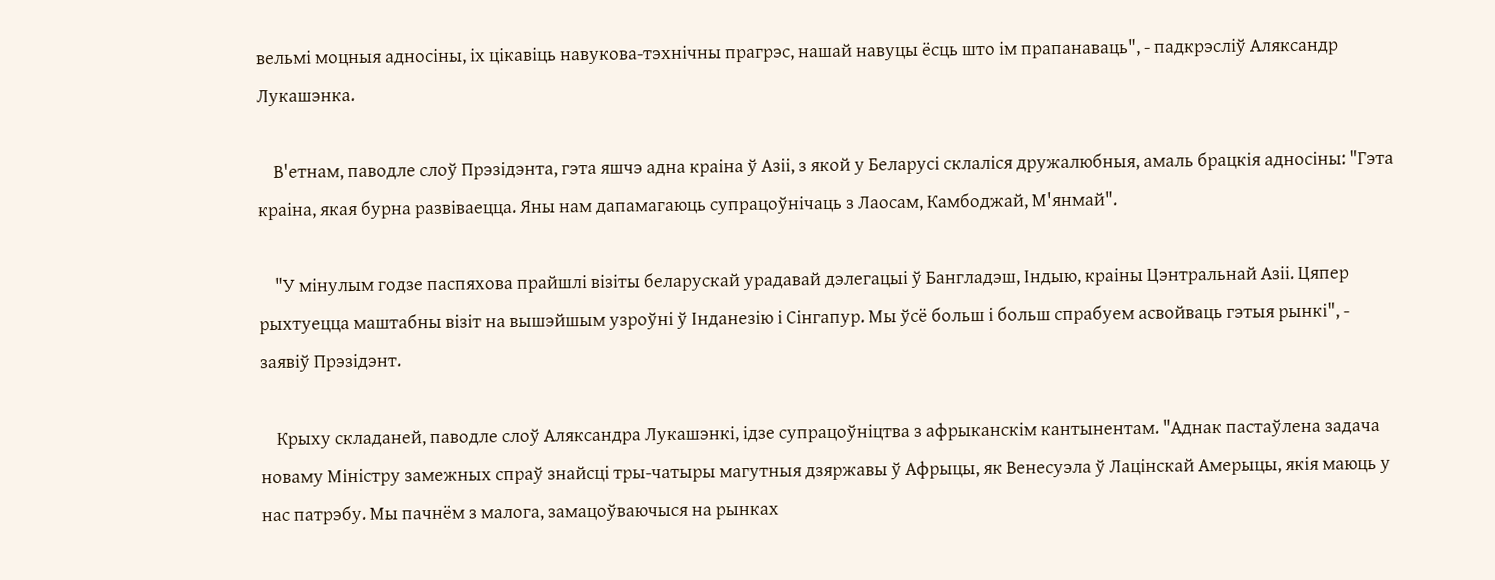вельмі моцныя адносіны, іх цікавіць навукова-тэхнічны прагрэс, нашай навуцы ёсць што ім прапанаваць", - падкрэсліў Аляксандр Лукашэнка.

    В'етнам, паводле слоў Прэзідэнта, гэта яшчэ адна краіна ў Азіі, з якой у Беларусі склаліся дружалюбныя, амаль брацкія адносіны: "Гэта краіна, якая бурна развіваецца. Яны нам дапамагаюць супрацоўнічаць з Лаосам, Камбоджай, М'янмай".

    "У мінулым годзе паспяхова прайшлі візіты беларускай урадавай дэлегацыі ў Бангладэш, Індыю, краіны Цэнтральнай Азіі. Цяпер рыхтуецца маштабны візіт на вышэйшым узроўні ў Інданезію і Сінгапур. Мы ўсё больш і больш спрабуем асвойваць гэтыя рынкі", - заявіў Прэзідэнт.

    Крыху складаней, паводле слоў Аляксандра Лукашэнкі, ідзе супрацоўніцтва з афрыканскім кантынентам. "Аднак пастаўлена задача новаму Міністру замежных спраў знайсці тры-чатыры магутныя дзяржавы ў Афрыцы, як Венесуэла ў Лацінскай Амерыцы, якія маюць у нас патрэбу. Мы пачнём з малога, замацоўваючыся на рынках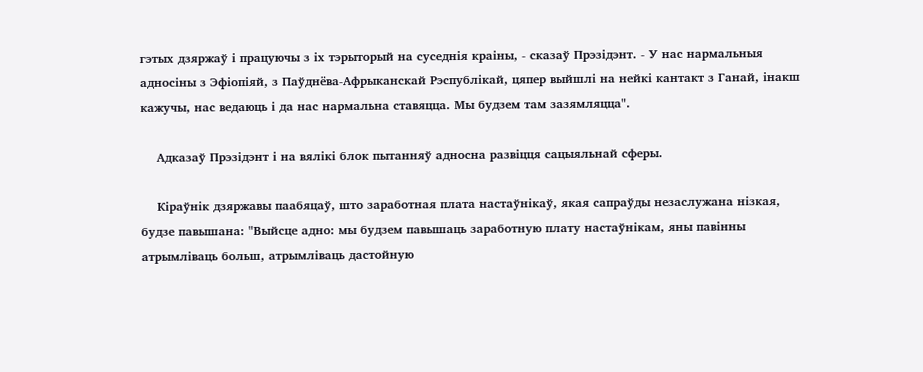гэтых дзяржаў і працуючы з іх тэрыторый на суседнія краіны, - сказаў Прэзідэнт. - У нас нармальныя адносіны з Эфіопіяй, з Паўднёва-Афрыканскай Рэспублікай, цяпер выйшлі на нейкі кантакт з Ганай, інакш кажучы, нас ведаюць і да нас нармальна ставяцца. Мы будзем там зазямляцца".

    Адказаў Прэзідэнт і на вялікі блок пытанняў адносна развіцця сацыяльнай сферы.

    Кіраўнік дзяржавы паабяцаў, што заработная плата настаўнікаў, якая сапраўды незаслужана нізкая, будзе павышана: "Выйсце адно: мы будзем павышаць заработную плату настаўнікам, яны павінны атрымліваць больш, атрымліваць дастойную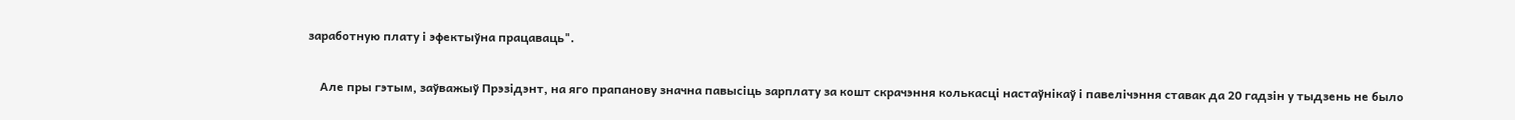заработную плату і эфектыўна працаваць".

    Але пры гэтым, заўважыў Прэзідэнт, на яго прапанову значна павысіць зарплату за кошт скрачэння колькасці настаўнікаў і павелічэння ставак да 20 гадзін у тыдзень не было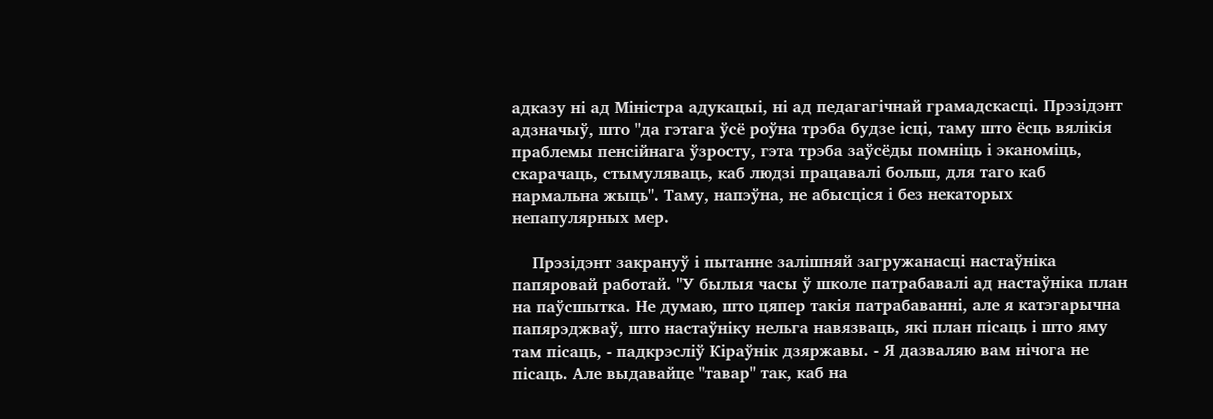адказу ні ад Міністра адукацыі, ні ад педагагічнай грамадскасці. Прэзідэнт адзначыў, што "да гэтага ўсё роўна трэба будзе ісці, таму што ёсць вялікія праблемы пенсійнага ўзросту, гэта трэба заўсёды помніць і эканоміць, скарачаць, стымуляваць, каб людзі працавалі больш, для таго каб нармальна жыць". Таму, напэўна, не абысціся і без некаторых непапулярных мер.

    Прэзідэнт закрануў і пытанне залішняй загружанасці настаўніка папяровай работай. "У былыя часы ў школе патрабавалі ад настаўніка план на паўсшытка. Не думаю, што цяпер такія патрабаванні, але я катэгарычна папярэджваў, што настаўніку нельга навязваць, які план пісаць і што яму там пісаць, - падкрэсліў Кіраўнік дзяржавы. - Я дазваляю вам нічога не пісаць. Але выдавайце "тавар" так, каб на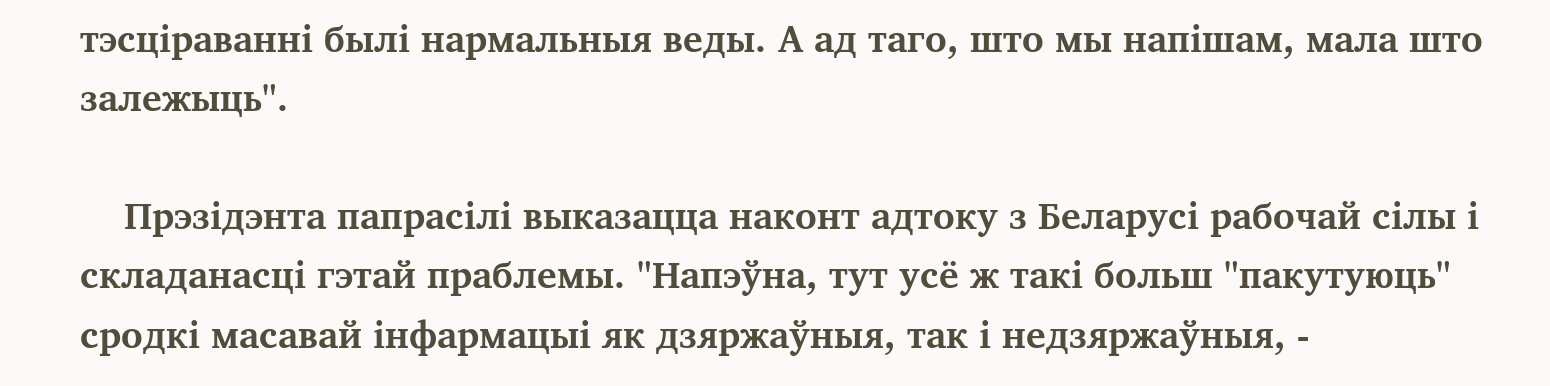тэсціраванні былі нармальныя веды. А ад таго, што мы напішам, мала што залежыць".

    Прэзідэнта папрасілі выказацца наконт адтоку з Беларусі рабочай сілы і складанасці гэтай праблемы. "Напэўна, тут усё ж такі больш "пакутуюць" сродкі масавай інфармацыі як дзяржаўныя, так і недзяржаўныя, -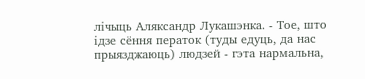лічыць Аляксандр Лукашэнка. - Тое, што ідзе сёння ператок (туды едуць, да нас прыязджаюць) людзей - гэта нармальна,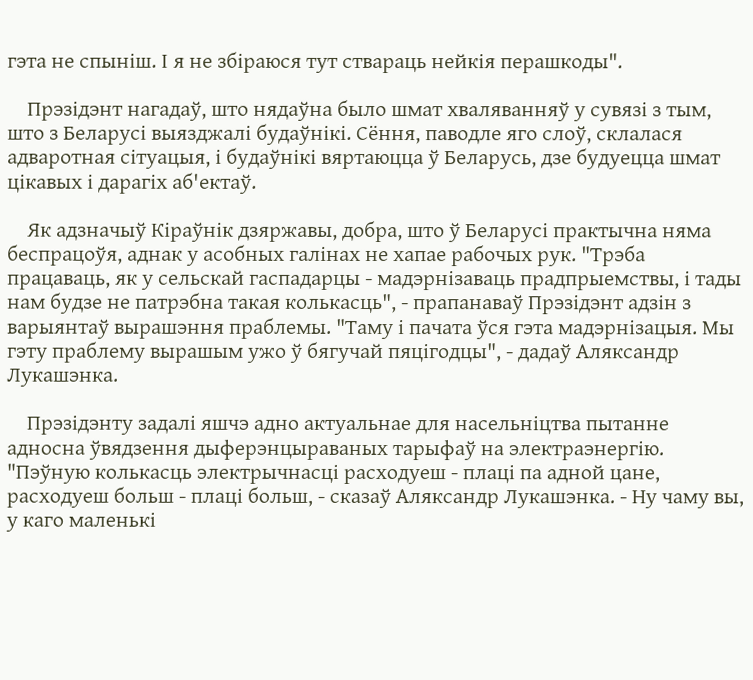гэта не спыніш. І я не збіраюся тут ствараць нейкія перашкоды".

    Прэзідэнт нагадаў, што нядаўна было шмат хваляванняў у сувязі з тым, што з Беларусі выязджалі будаўнікі. Сёння, паводле яго слоў, склалася адваротная сітуацыя, і будаўнікі вяртаюцца ў Беларусь, дзе будуецца шмат цікавых і дарагіх аб'ектаў.

    Як адзначыў Кіраўнік дзяржавы, добра, што ў Беларусі практычна няма беспрацоўя, аднак у асобных галінах не хапае рабочых рук. "Трэба працаваць, як у сельскай гаспадарцы - мадэрнізаваць прадпрыемствы, і тады нам будзе не патрэбна такая колькасць", - прапанаваў Прэзідэнт адзін з варыянтаў вырашэння праблемы. "Таму і пачата ўся гэта мадэрнізацыя. Мы гэту праблему вырашым ужо ў бягучай пяцігодцы", - дадаў Аляксандр Лукашэнка.

    Прэзідэнту задалі яшчэ адно актуальнае для насельніцтва пытанне адносна ўвядзення дыферэнцыраваных тарыфаў на электраэнергію. "Пэўную колькасць электрычнасці расходуеш - плаці па адной цане, расходуеш больш - плаці больш, - сказаў Аляксандр Лукашэнка. - Ну чаму вы, у каго маленькі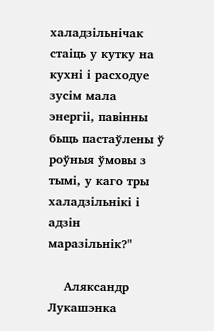халадзільнічак стаіць у кутку на кухні і расходуе зусім мала энергіі, павінны быць пастаўлены ў роўныя ўмовы з тымі, у каго тры халадзільнікі і адзін маразільнік?"

    Аляксандр Лукашэнка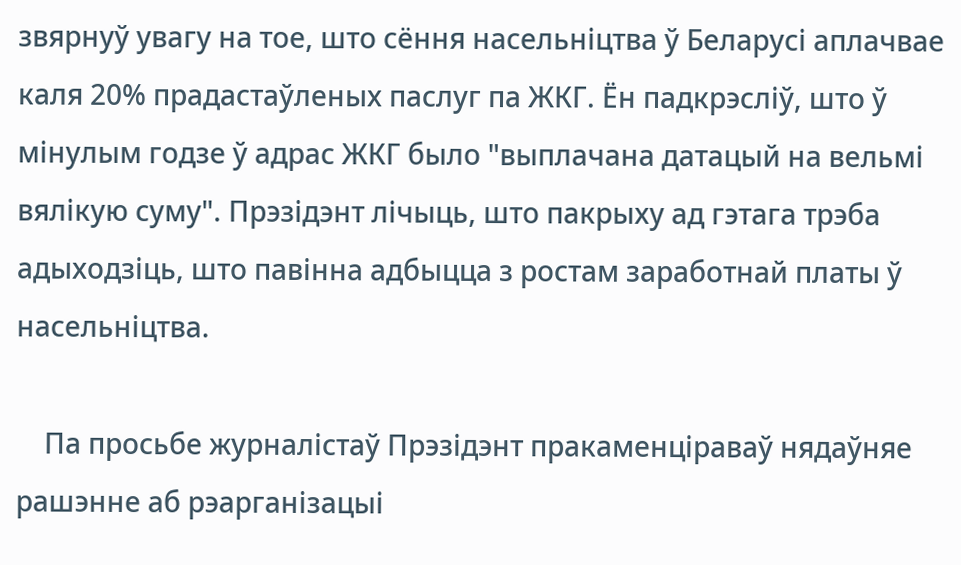звярнуў увагу на тое, што сёння насельніцтва ў Беларусі аплачвае каля 20% прадастаўленых паслуг па ЖКГ. Ён падкрэсліў, што ў мінулым годзе ў адрас ЖКГ было "выплачана датацый на вельмі вялікую суму". Прэзідэнт лічыць, што пакрыху ад гэтага трэба адыходзіць, што павінна адбыцца з ростам заработнай платы ў насельніцтва.

    Па просьбе журналістаў Прэзідэнт пракаменціраваў нядаўняе рашэнне аб рэарганізацыі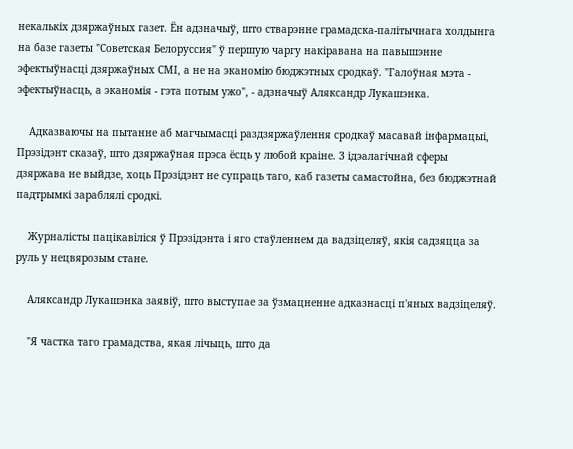некалькіх дзяржаўных газет. Ён адзначыў, што стварэнне грамадска-палітычнага холдынга на базе газеты "Советская Белоруссия" ў першую чаргу накіравана на павышэнне эфектыўнасці дзяржаўных СМІ, а не на эканомію бюджэтных сродкаў. "Галоўная мэта - эфектыўнасць, а эканомія - гэта потым ужо", - адзначыў Аляксандр Лукашэнка.

    Адказваючы на пытанне аб магчымасці раздзяржаўлення сродкаў масавай інфармацыі, Прэзідэнт сказаў, што дзяржаўная прэса ёсць у любой краіне. З ідэалагічнай сферы дзяржава не выйдзе, хоць Прэзідэнт не супраць таго, каб газеты самастойна, без бюджэтнай падтрымкі зараблялі сродкі.

    Журналісты пацікавіліся ў Прэзідэнта і яго стаўленнем да вадзіцеляў, якія садзяцца за руль у нецвярозым стане.

    Аляксандр Лукашэнка заявіў, што выступае за ўзмацненне адказнасці п'яных вадзіцеляў.

    "Я частка таго грамадства, якая лічыць, што да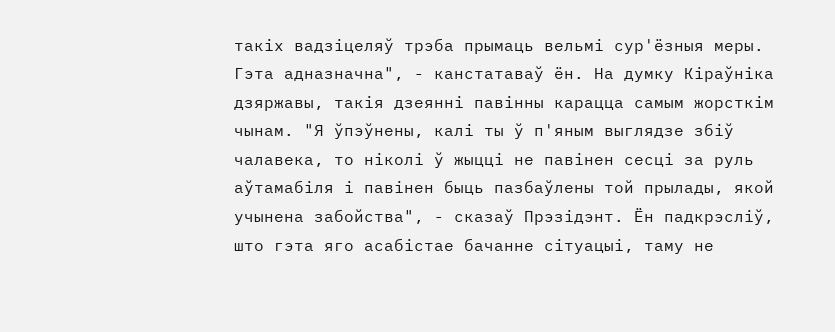такіх вадзіцеляў трэба прымаць вельмі сур'ёзныя меры. Гэта адназначна", - канстатаваў ён. На думку Кіраўніка дзяржавы, такія дзеянні павінны карацца самым жорсткім чынам. "Я ўпэўнены, калі ты ў п'яным выглядзе збіў чалавека, то ніколі ў жыцці не павінен сесці за руль аўтамабіля і павінен быць пазбаўлены той прылады, якой учынена забойства", - сказаў Прэзідэнт. Ён падкрэсліў, што гэта яго асабістае бачанне сітуацыі, таму не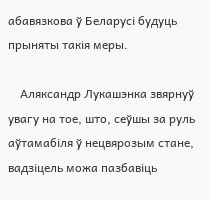абавязкова ў Беларусі будуць прыняты такія меры.

    Аляксандр Лукашэнка звярнуў увагу на тое, што, сеўшы за руль аўтамабіля ў нецвярозым стане, вадзіцель можа пазбавіць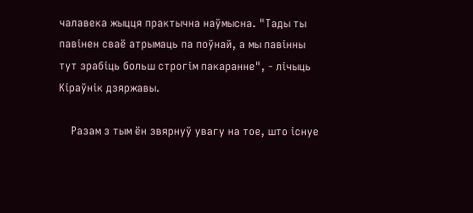чалавека жыцця практычна наўмысна. "Тады ты павінен сваё атрымаць па поўнай, а мы павінны тут зрабіць больш строгім пакаранне", - лічыць Кіраўнік дзяржавы.

    Разам з тым ён звярнуў увагу на тое, што існуе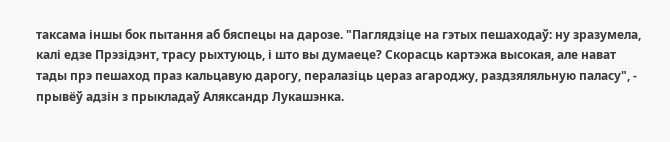таксама іншы бок пытання аб бяспецы на дарозе. "Паглядзіце на гэтых пешаходаў: ну зразумела, калі едзе Прэзідэнт, трасу рыхтуюць, і што вы думаеце? Скорасць картэжа высокая, але нават тады прэ пешаход праз кальцавую дарогу, пералазіць цераз агароджу, раздзяляльную паласу", - прывёў адзін з прыкладаў Аляксандр Лукашэнка.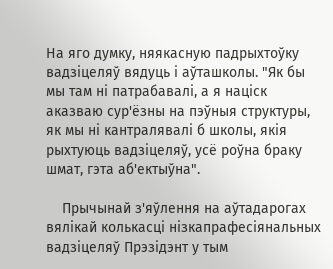На яго думку, няякасную падрыхтоўку вадзіцеляў вядуць і аўташколы. "Як бы мы там ні патрабавалі, а я націск аказваю сур'ёзны на пэўныя структуры, як мы ні кантралявалі б школы, якія рыхтуюць вадзіцеляў, усё роўна браку шмат, гэта аб'ектыўна".

    Прычынай з'яўлення на аўтадарогах вялікай колькасці нізкапрафесіянальных вадзіцеляў Прэзідэнт у тым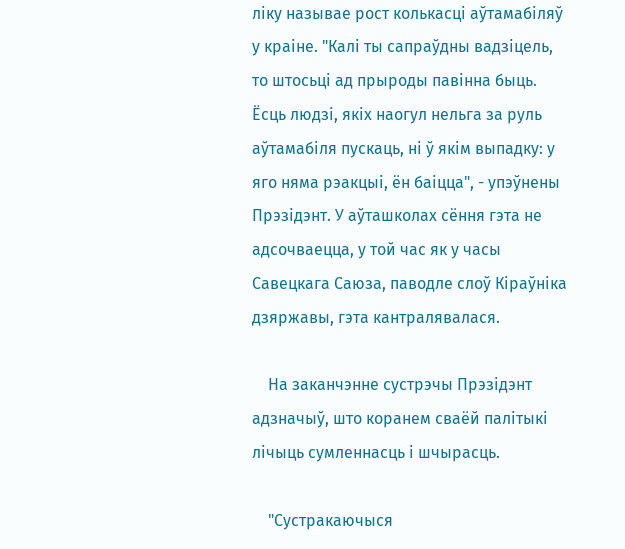ліку называе рост колькасці аўтамабіляў у краіне. "Калі ты сапраўдны вадзіцель, то штосьці ад прыроды павінна быць. Ёсць людзі, якіх наогул нельга за руль аўтамабіля пускаць, ні ў якім выпадку: у яго няма рэакцыі, ён баіцца", - упэўнены Прэзідэнт. У аўташколах сёння гэта не адсочваецца, у той час як у часы Савецкага Саюза, паводле слоў Кіраўніка дзяржавы, гэта кантралявалася.

    На заканчэнне сустрэчы Прэзідэнт адзначыў, што коранем сваёй палітыкі лічыць сумленнасць і шчырасць.

    "Сустракаючыся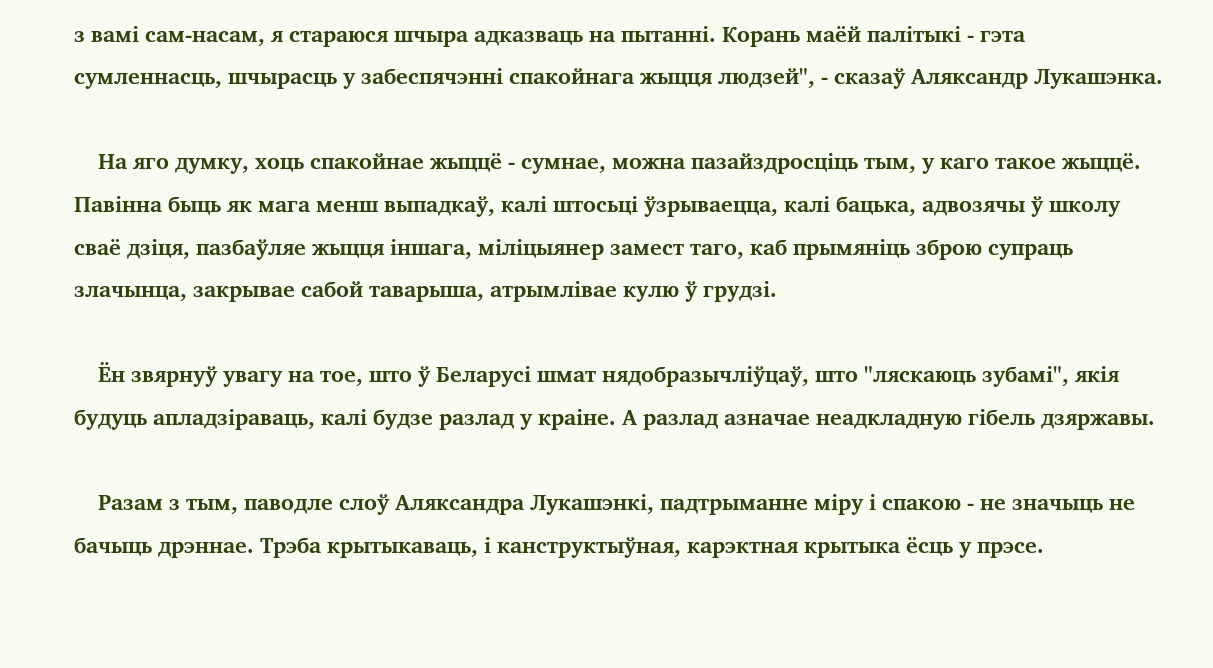з вамі сам-насам, я стараюся шчыра адказваць на пытанні. Корань маёй палітыкі - гэта сумленнасць, шчырасць у забеспячэнні спакойнага жыцця людзей", - сказаў Аляксандр Лукашэнка.

    На яго думку, хоць спакойнае жыццё - сумнае, можна пазайздросціць тым, у каго такое жыццё. Павінна быць як мага менш выпадкаў, калі штосьці ўзрываецца, калі бацька, адвозячы ў школу сваё дзіця, пазбаўляе жыцця іншага, міліцыянер замест таго, каб прымяніць зброю супраць злачынца, закрывае сабой таварыша, атрымлівае кулю ў грудзі.

    Ён звярнуў увагу на тое, што ў Беларусі шмат нядобразычліўцаў, што "ляскаюць зубамі", якія будуць апладзіраваць, калі будзе разлад у краіне. А разлад азначае неадкладную гібель дзяржавы.

    Разам з тым, паводле слоў Аляксандра Лукашэнкі, падтрыманне міру і спакою - не значыць не бачыць дрэннае. Трэба крытыкаваць, і канструктыўная, карэктная крытыка ёсць у прэсе.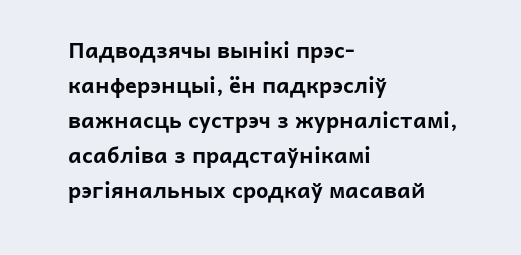Падводзячы вынікі прэс-канферэнцыі, ён падкрэсліў важнасць сустрэч з журналістамі, асабліва з прадстаўнікамі рэгіянальных сродкаў масавай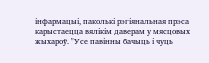інфармацыі, паколькі рэгіянальная прэса карыстаецца вялікім даверам у мясцовых жыхароў. "Усе павінны бачыць і чуць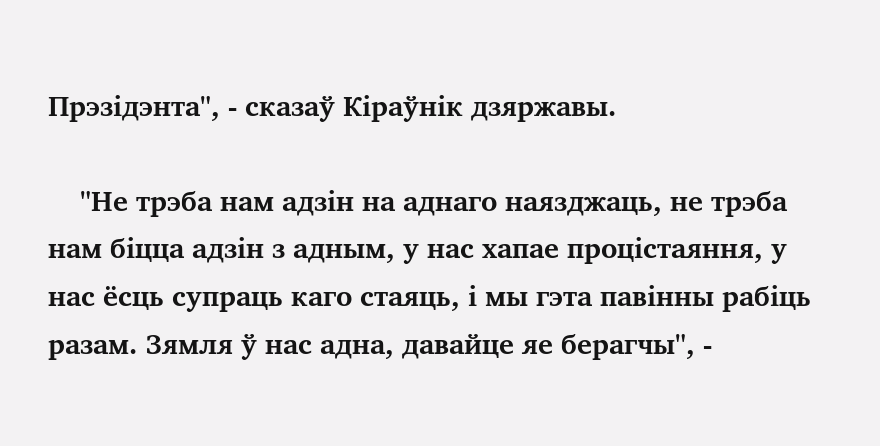Прэзідэнта", - сказаў Кіраўнік дзяржавы.

    "Не трэба нам адзін на аднаго наязджаць, не трэба нам біцца адзін з адным, у нас хапае процістаяння, у нас ёсць супраць каго стаяць, і мы гэта павінны рабіць разам. Зямля ў нас адна, давайце яе берагчы", -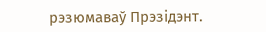рэзюмаваў Прэзідэнт.